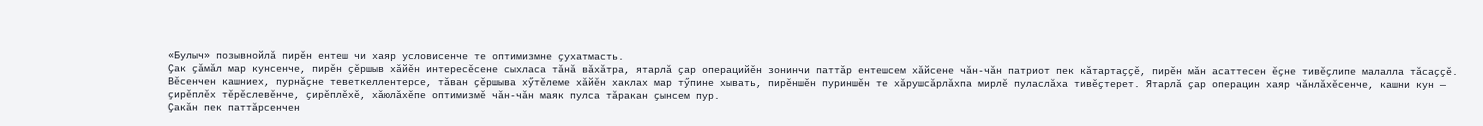«Булыч» позывнойлă пирĕн ентеш чи хаяр условисенче те оптимизмне ҫухатмасть.
Ҫак ҫӑмӑл мар кунсенче, пирӗн ҫӗршыв хӑйӗн интересӗсене сыхласа тӑнӑ вӑхӑтра, ятарлӑ ҫар операцийӗн зонинчи паттӑр ентешсем хӑйсене чӑн-чӑн патриот пек кӑтартаҫҫӗ, пирӗн мăн асаттесен ӗҫне тивӗҫлипе малалла тӑсаҫҫӗ. Вӗсенчен кашниех, пурнӑҫне теветкеллентерсе, тӑван ҫӗршыва хӳтӗлеме хӑйӗн хаклах мар тӳпине хывать, пирӗншӗн пуриншӗн те хӑрушсӑрлӑхпа мирлӗ пуласлӑха тивӗҫтерет. Ятарлӑ ҫар операцин хаяр чӑнлӑхӗсенче, кашни кун — ҫирӗплӗх тӗрӗслевӗнче, ҫирӗплӗхӗ, хӑюлӑхӗпе оптимизмӗ чӑн-чӑн маяк пулса тӑракан ҫынсем пур.
Ҫакӑн пек паттӑрсенчен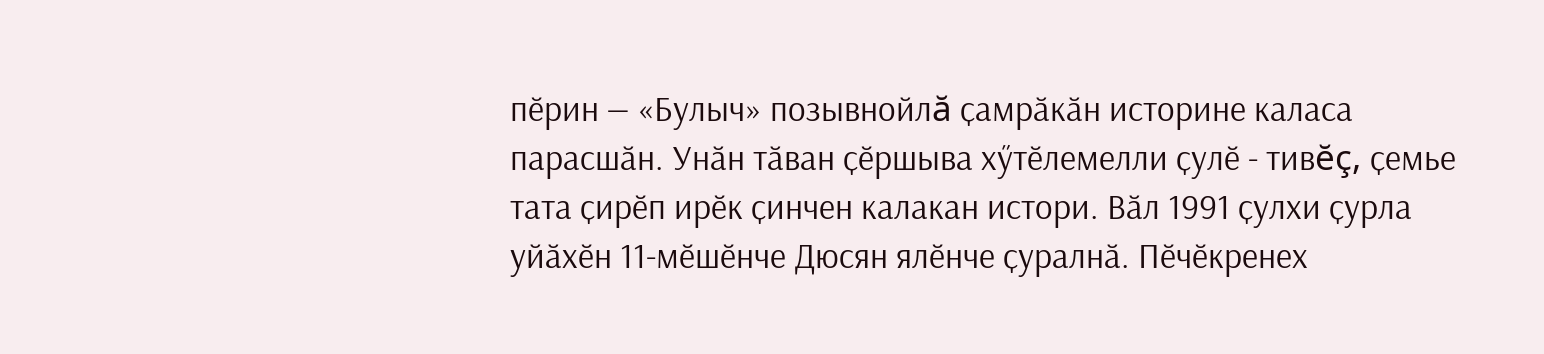пӗрин — «Булыч» позывнойлă ҫамрӑкӑн историне каласа парасшӑн. Унӑн тӑван ҫӗршыва хӳтӗлемелли ҫулӗ - тивĕç, ҫемье тата ҫирӗп ирӗк ҫинчен калакан истори. Вӑл 1991 ҫулхи ҫурла уйӑхӗн 11-мӗшӗнче Дюсян ялӗнче ҫуралнӑ. Пӗчӗкренех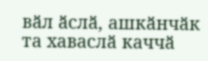вӑл ӑслӑ, ашкӑнчӑк та хаваслӑ каччӑ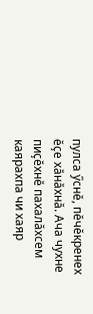пулса ӳснӗ, пӗчӗкренех ӗҫе хӑнӑхнӑ. Ача чухне пиҫӗхнӗ пахалӑхсем каярахпа чи хаяр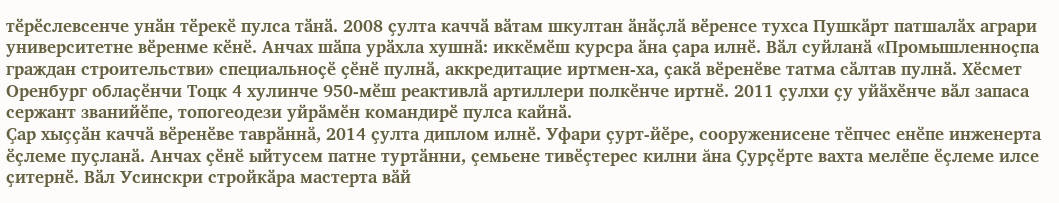тӗрӗслевсенче унӑн тӗрекӗ пулса тӑнӑ. 2008 ҫулта каччӑ вӑтам шкултан ӑнӑҫлӑ вӗренсе тухса Пушкӑрт патшалӑх аграри университетне вӗренме кӗнӗ. Анчах шӑпа урӑхла хушнӑ: иккӗмӗш курсра ӑна ҫара илнӗ. Вӑл суйланӑ «Промышленноҫпа граждан строительстви» специальноҫӗ ҫӗнӗ пулнӑ, аккредитацие иртмен-ха, ҫакӑ вӗренӗве татма сӑлтав пулнӑ. Хӗсмет Оренбург облаҫӗнчи Тоцк 4 хулинче 950-мӗш реактивлӑ артиллери полкӗнче иртнӗ. 2011 ҫулхи ҫу уйӑхӗнче вӑл запаса сержант званийӗпе, топогеодези уйрӑмӗн командирӗ пулса кайнӑ.
Ҫар хыҫҫӑн каччӑ вӗренӗве таврӑннӑ, 2014 ҫулта диплом илнӗ. Уфари ҫурт-йӗре, сооруженисене тӗпчес енӗпе инженерта ӗҫлеме пуҫланӑ. Анчах ҫӗнӗ ыйтусем патне туртӑнни, ҫемьене тивӗҫтерес килни ăна Ҫурҫӗрте вахта мелӗпе ӗҫлеме илсе ҫитернӗ. Вӑл Усинскри стройкӑра мастерта вӑй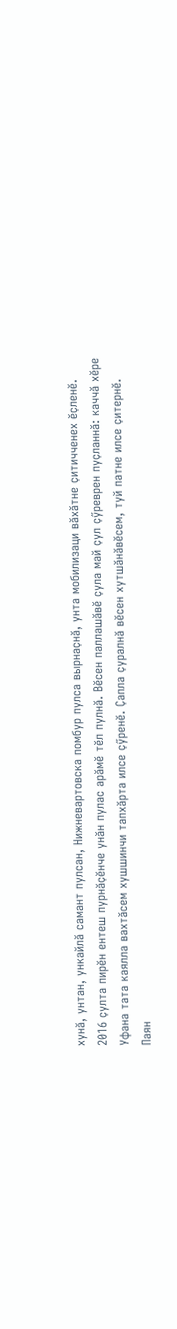хунӑ, унтан, ункайлă самант пулсан, Нижневартовска помбур пулса вырнаҫнӑ, унта мобилизаци вӑхӑтне ҫитичченех ӗҫленӗ.
2016 ҫулта пирӗн ентеш пурнӑҫӗнче унӑн пулас арӑмӗ тĕл пулнă. Вӗсен паллашӑвӗ ҫула май ҫул ҫӳреврен пуҫланнă: каччӑ хӗре Уфана тата каялла вахтӑсем хушшинчи тапхӑрта илсе ҫӳренӗ. Ҫапла ҫуралнă вӗсен хутшӑнӑвӗсем, туй патне илсе ҫитернĕ. Паян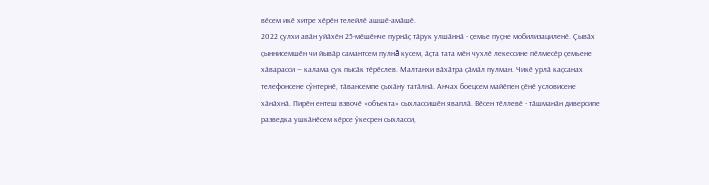вӗсем икӗ хитре хӗрӗн телейлӗ ашшӗ-амӑшӗ.
2022 ҫулхи авӑн уйӑхӗн 25-мӗшӗнче пурнӑҫ тӑрук улшӑннӑ - ҫемье пуҫне мобилизациленӗ. Ҫывӑх ҫыннисемшӗн чи йывӑр самантсем пулнă кусем, ӑҫта тата мӗн чухлӗ лекессине пӗлмесӗр ҫемьене хӑварасси — калама ҫук пысӑк тӗрӗслев. Малтанхи вӑхӑтра ҫӑмӑл пулман. Чикӗ урлӑ каҫсанах телефонсене сӳнтернӗ, тӑвансемпе ҫыхӑну татӑлнӑ. Анчах боецсем майӗпен ҫӗнӗ условисене хӑнӑхнӑ. Пирӗн ентеш взвочӗ «объекта» сыхлассишӗн яваплӑ. Вӗсен тӗллевӗ - тӑшманӑн диверсипе разведка ушкӑнӗсем кӗрсе ӳкесрен сыхласси,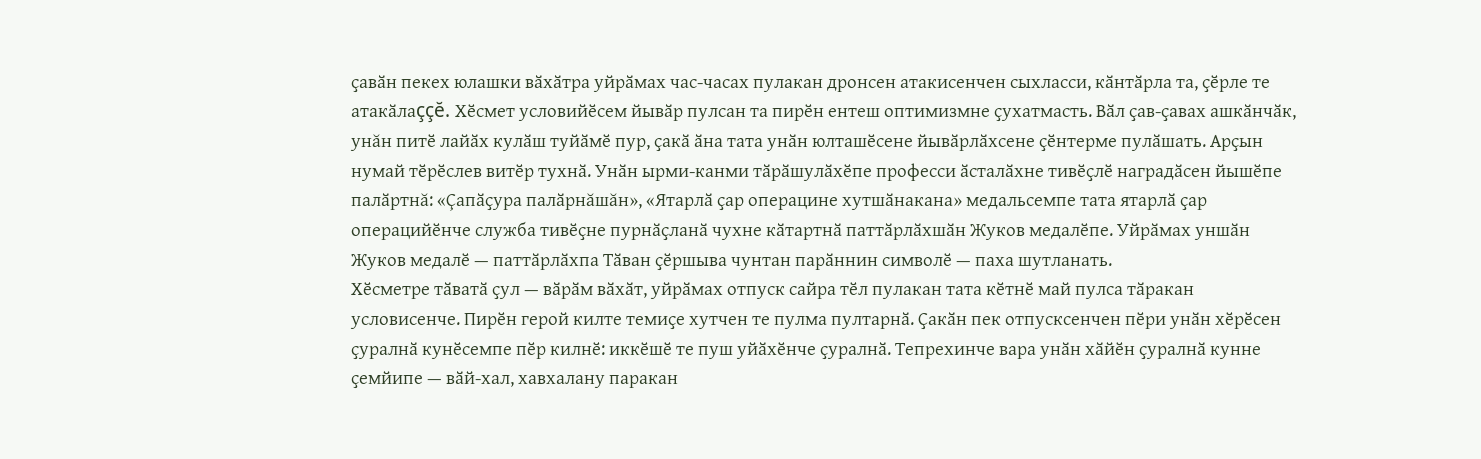ҫавӑн пекех юлашки вӑхӑтра уйрӑмах час-часах пулакан дронсен атакисенчен сыхласси, кӑнтӑрла та, ҫӗрле те атакӑлаççĕ. Хӗсмет условийӗсем йывӑр пулсан та пирӗн ентеш оптимизмне ҫухатмасть. Вӑл ҫав-ҫавах ашкӑнчӑк, унăн питӗ лайӑх кулӑш туйӑмӗ пур, ҫакӑ ӑна тата унӑн юлташӗсене йывӑрлӑхсене ҫӗнтерме пулӑшать. Арҫын нумай тӗрӗслев витӗр тухнӑ. Унӑн ырми-канми тӑрӑшулӑхӗпе професси ӑсталӑхне тивӗҫлӗ наградӑсен йышӗпе палӑртнă: «Çапӑҫура палӑрнăшăн», «Ятарлӑ ҫар операцине хутшӑнакана» медальсемпе тата ятарлӑ ҫар операцийӗнче служба тивӗҫне пурнӑҫланӑ чухне кӑтартнӑ паттӑрлӑхшӑн Жуков медалӗпе. Уйрӑмах уншӑн Жуков медалӗ — паттӑрлӑхпа Тӑван ҫӗршыва чунтан парӑннин символӗ — паха шутланать.
Хӗсметре тӑватӑ ҫул — вӑрӑм вӑхӑт, уйрӑмах отпуск сайра тӗл пулакан тата кӗтнӗ май пулса тӑракан условисенче. Пирӗн герой килте темиҫе хутчен те пулма пултарнӑ. Ҫакӑн пек отпусксенчен пӗри унӑн хӗрӗсен ҫуралнӑ кунӗсемпе пӗр килнӗ: иккӗшӗ те пуш уйӑхӗнче ҫуралнӑ. Тепрехинче вара унӑн хӑйӗн ҫуралнӑ кунне ҫемйипе — вӑй-хал, хавхалану паракан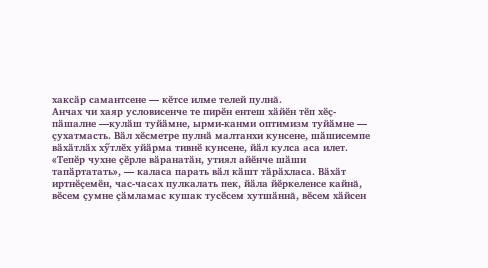хаксӑр самантсене — кӗтсе илме телей пулнă.
Анчах чи хаяр условисенче те пирӗн ентеш хӑйӗн тӗп хӗҫ-пӑшалне —кулӑш туйӑмне, ырми-канми оптимизм туйӑмне — ҫухатмасть. Вӑл хӗсметре пулнӑ малтанхи кунсене, шӑшисемпе вӑхӑтлӑх хӳтлӗх уйӑрма тивнӗ кунсене, йӑл кулса аса илет. «Тепӗр чухне ҫӗрле вӑранатӑн, утиял айӗнче шӑши тапӑртатать», — каласа парать вӑл кӑшт тӑрӑхласа. Вӑхӑт иртнӗҫемӗн, час-часах пулкалать пек, йӑла йӗркеленсе кайнă, вӗсем ҫумне ҫӑмламас кушак тусӗсем хутшӑннă, вӗсем хӑйсен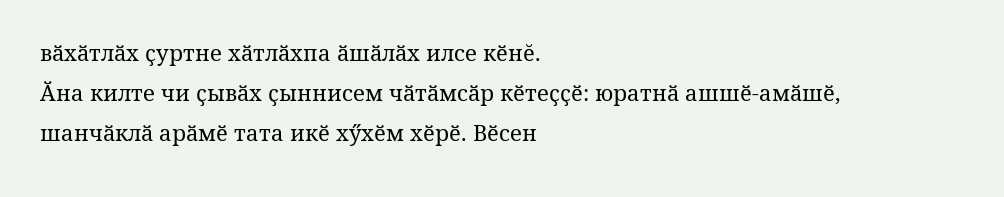вӑхӑтлӑх ҫуртне хӑтлӑхпа ӑшӑлӑх илсе кӗнĕ.
Ӑна килте чи ҫывӑх ҫыннисем чӑтӑмсӑр кӗтеҫҫӗ: юратнӑ ашшӗ-амӑшӗ, шанчӑклӑ арӑмӗ тата икӗ хӳхӗм хӗрӗ. Вӗсен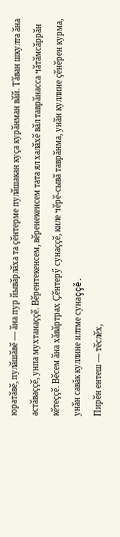юратӑвӗ, пулӑшӑвӗ — ӑна пур йывӑрлӑха та ҫӗнтерме пулӑшакан куҫа курӑнман вӑй. Тӑван шкулта ӑна астӑваҫҫӗ, унпа мухтанаҫҫӗ. Вӗрентекенсем, вӗренекенсем тата ял халӑхӗ вӑл таврӑнасса чӑтӑмсӑррӑн кӗтеҫҫӗ. Вӗсем ӑна хӑвӑртрах Ҫӗнтерӳ сунаҫҫӗ, киле чӗрӗ-сывӑ таврӑнма, унӑн куллине ҫӗнӗрен курма, унӑн савăк куллине илтме сунаççĕ.
Пирӗн ентеш — тӗслӗх,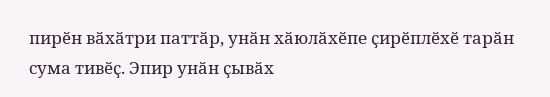пирӗн вӑхӑтри паттӑр, унӑн хӑюлӑхӗпе ҫирӗплӗхӗ тарӑн сума тивӗҫ. Эпир унӑн ҫывӑх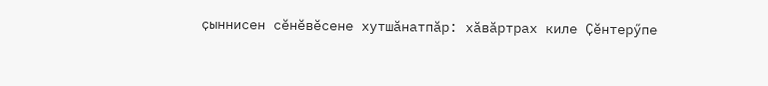ҫыннисен сӗнӗвӗсене хутшӑнатпӑр: хӑвӑртрах киле Ҫӗнтерӳпе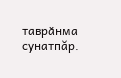таврӑнма сунатпăр.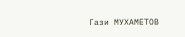Гази МУХАМЕТОВ